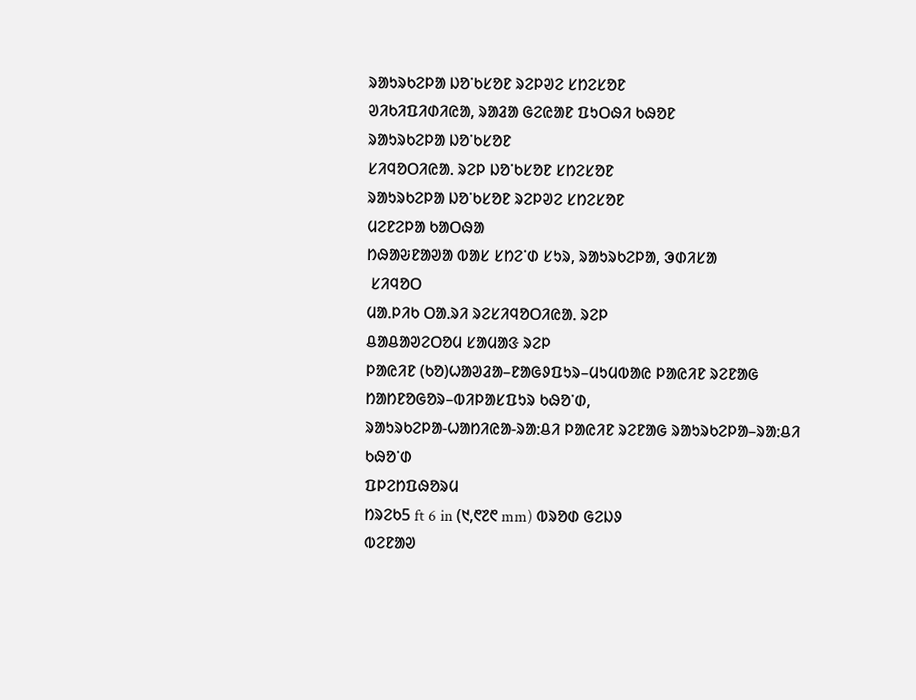ᱨᱟᱩᱨᱠᱮᱞᱟ ᱡᱚᱸᱠᱥᱚᱱ ᱨᱮᱞᱣᱮ ᱥᱴᱮᱥᱚᱱ
ᱣᱤᱠᱤᱯᱤᱰᱤᱭᱟ, ᱨᱟᱲᱟ ᱜᱮᱭᱟᱱ ᱯᱩᱛᱷᱤ ᱠᱷᱚᱱ
ᱨᱟᱩᱨᱠᱮᱞᱟ ᱡᱚᱸᱠᱥᱚᱱ
ᱥᱤᱧᱚᱛᱤᱭᱟᱹ ᱨᱮᱞ ᱡᱚᱸᱠᱥᱚᱱ ᱥᱴᱮᱥᱚᱱ
ᱨᱟᱩᱨᱠᱮᱞᱟ ᱡᱚᱸᱠᱥᱚᱱ ᱨᱮᱞᱣᱮ ᱥᱴᱮᱥᱚᱱ
ᱢᱮᱱᱮᱞᱟ ᱠᱟᱛᱷᱟ
ᱴᱷᱟᱶᱱᱟᱣᱟ ᱵᱟᱥ ᱥᱴᱮᱸᱰ ᱥᱩᱨ, ᱨᱟᱩᱨᱠᱮᱞᱟ, ᱳᱰᱤᱥᱟ
 ᱥᱤᱧᱚᱛ
ᱢᱟᱹᱞᱤᱠ ᱛᱟᱹᱨᱤ ᱨᱮᱥᱤᱧᱚᱛᱤᱭᱟᱹ ᱨᱮᱞ
ᱪᱟᱪᱟᱣᱮᱛᱚᱢ ᱥᱟᱢᱟᱝ ᱨᱮᱞ
ᱞᱟᱭᱤᱱ (ᱠᱚ)ᱦᱟᱣᱲᱟ–ᱱᱟᱜᱽᱯᱩᱨ–ᱢᱩᱢᱵᱟᱭ ᱞᱟᱭᱤᱱ ᱨᱮᱱᱟᱜ ᱴᱟᱴᱱᱚᱜᱚᱨ–ᱵᱤᱞᱟᱥᱯᱩᱨ ᱠᱷᱚᱸᱰ,
ᱨᱟᱩᱨᱠᱮᱞᱟ-ᱦᱟᱴᱤᱭᱟ-ᱨᱟᱺᱪᱤ ᱞᱟᱭᱤᱱ ᱨᱮᱱᱟᱜ ᱨᱟᱩᱨᱠᱮᱞᱟ–ᱨᱟᱺᱪᱤ ᱠᱷᱚᱸᱰ
ᱯᱞᱮᱴᱯᱷᱚᱨᱢ
ᱴᱨᱮᱠ5 ft 6 in (᱑,᱖᱗᱖ mm) ᱵᱨᱚᱰ ᱜᱮᱡᱽ
ᱵᱮᱱᱟᱣ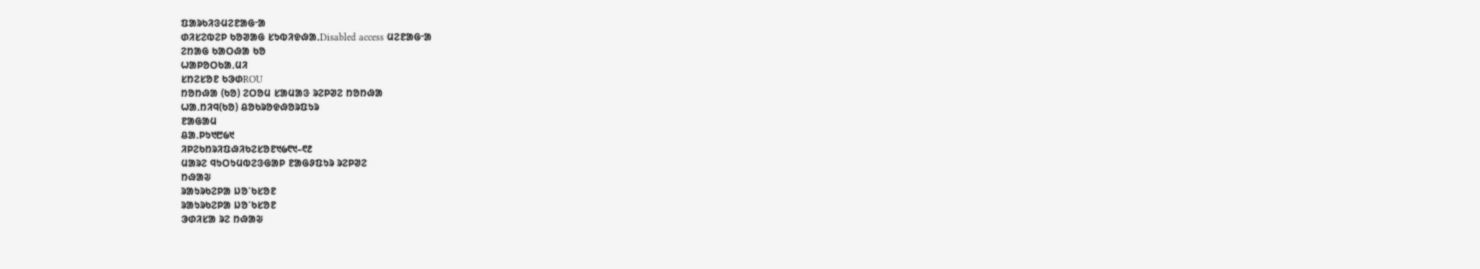ᱯᱟᱨᱠᱤᱝᱢᱮᱱᱟᱜᱼᱟ
ᱰᱤᱥᱮᱵᱮᱞ ᱠᱚᱣᱟᱜ ᱥᱩᱵᱤᱫᱷᱟᱹDisabled access ᱢᱮᱱᱟᱜᱼᱟ
ᱮᱴᱟᱜ ᱠᱟᱛᱷᱟ ᱠᱚ
ᱦᱟᱞᱚᱛᱠᱟᱹᱢᱤ
ᱥᱴᱮᱥᱚᱱ ᱠᱳᱰROU
ᱴᱚᱴᱷᱟ (ᱠᱚ) ᱮᱛᱚᱢ ᱥᱟᱢᱟᱝ ᱨᱮᱞᱣᱮ ᱴᱚᱴᱷᱟ
ᱦᱟᱹᱴᱤᱧ(ᱠᱚ) ᱪᱚᱠᱨᱚᱫᱷᱚᱨᱯᱩᱨ
ᱱᱟᱜᱟᱢ
ᱪᱟᱹᱞᱩ᱑᱘᱙᱑
ᱤᱞᱮᱠᱴᱨᱤᱯᱷᱤᱠᱮᱥᱚᱱ᱑᱙᱖᱑–᱖᱒
ᱢᱟᱨᱮ ᱧᱩᱛᱩᱢᱵᱮᱝᱜᱟᱞ ᱱᱟᱜᱽᱯᱩᱨ ᱨᱮᱞᱣᱮ
ᱴᱷᱟᱶ
ᱨᱟᱩᱨᱠᱮᱞᱟ ᱡᱚᱸᱠᱥᱚᱱ
ᱨᱟᱩᱨᱠᱮᱞᱟ ᱡᱚᱸᱠᱥᱚᱱ
ᱳᱰᱤᱥᱟ ᱨᱮ ᱴᱷᱟᱶ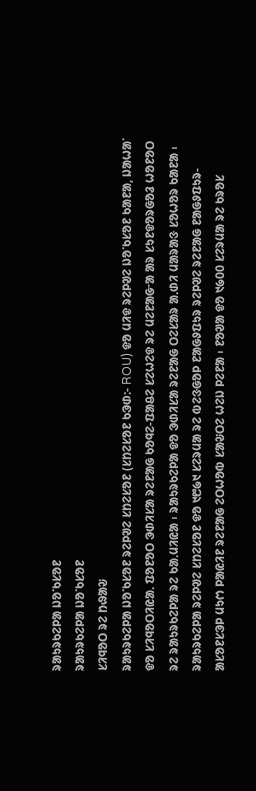ᱨᱟᱩᱨᱠᱮᱞᱟ ᱡᱚᱸᱠᱥᱚᱱ
ᱨᱟᱩᱨᱠᱮᱞᱟ ᱡᱚᱸᱠᱥᱚᱱ
ᱥᱤᱧᱚᱛ ᱨᱮ ᱴᱷᱟᱶ
ᱨᱟᱩᱨᱠᱮᱞᱟ ᱡᱚᱸᱠᱥᱚᱱ ᱨᱮᱞᱣᱮ ᱥᱴᱮᱥᱚᱱ (ᱥᱴᱮᱥᱚᱱ ᱠᱳᱰ:- ROU) ᱫᱚ ᱢᱤᱫ ᱨᱮᱞᱣᱮ ᱡᱚᱸᱠᱥᱚᱱ ᱠᱟᱱᱟ, ᱡᱟᱦᱟᱸ ᱫᱚ ᱥᱤᱧᱚᱛᱤᱭᱟᱹ ᱯᱚᱱᱚᱛ ᱳᱰᱤᱥᱟ ᱨᱮᱱᱟᱜ ᱠᱚᱧᱮ-ᱯᱟᱪᱮ ᱥᱮᱦᱮᱫ ᱨᱮ ᱢᱮᱱᱟᱜᱼᱟ ᱟᱨ ᱥᱩᱱᱫᱚᱨᱜᱚᱲ ᱦᱚᱱᱚᱛ ᱨᱮ ᱨᱟᱩᱨᱠᱮᱞᱟ ᱨᱮ ᱠᱟᱹᱢᱤᱭᱟ ᱾ ᱨᱟᱩᱨᱠᱮᱞᱟ ᱫᱚ ᱳᱰᱤᱥᱟ ᱨᱮᱱᱟᱜ ᱛᱮᱥᱟᱨ ᱟᱹᱰᱤ ᱢᱟᱨᱟᱝ ᱥᱚᱦᱚᱨ ᱠᱟᱱᱟ ᱾
ᱨᱟᱩᱨᱠᱮᱞᱟ ᱨᱮᱞᱣᱮ ᱥᱴᱮᱥᱚᱱ ᱫᱚ ᱑᱘᱙᱑ ᱥᱮᱨᱢᱟ ᱨᱮ ᱵᱮᱝᱜᱚᱞ ᱱᱟᱜᱽᱯᱩᱨ ᱨᱮᱞᱣᱮ ᱨᱮᱱᱟᱜ ᱱᱟᱜᱽᱯᱩᱨ-ᱟᱥᱚᱱᱥᱳᱞ ᱢᱩᱬ ᱞᱟᱭᱤᱱ ᱨᱮᱱᱟᱜ ᱮᱛᱦᱚᱵ ᱥᱟᱶᱛᱮ ᱦᱮᱡ ᱞᱮᱱᱟ ᱾ ᱱᱚᱣᱟ ᱫᱚ ᱑᱙᱐᱐ ᱥᱮᱨᱢᱟ ᱨᱮ ᱠᱨᱚᱥ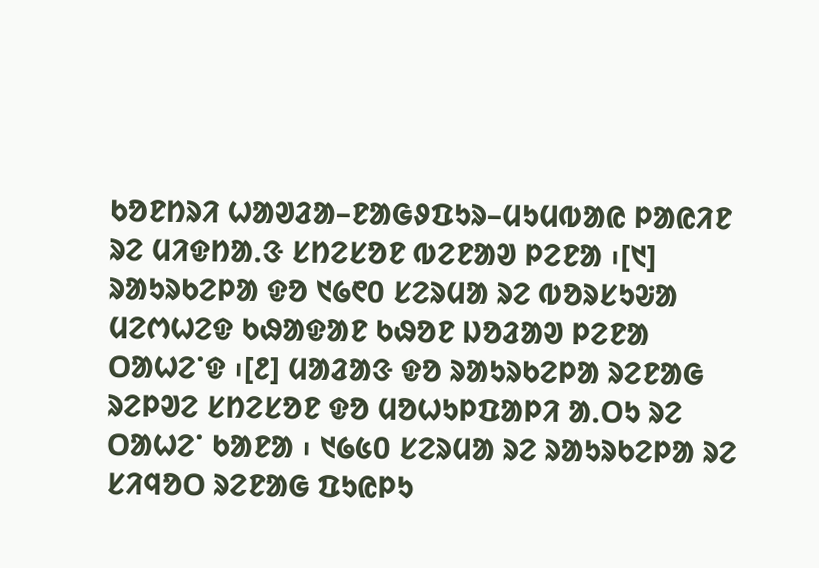ᱠᱚᱱᱴᱨᱤ ᱦᱟᱣᱲᱟ–ᱱᱟᱜᱽᱯᱩᱨ–ᱢᱩᱢᱵᱟᱭ ᱞᱟᱭᱤᱱ ᱨᱮ ᱢᱤᱫᱴᱟᱹᱝ ᱥᱴᱮᱥᱚᱱ ᱵᱮᱱᱟᱣ ᱞᱮᱱᱟ ᱾[᱑] ᱨᱟᱩᱨᱠᱮᱞᱟ ᱫᱚ ᱑᱙᱖᱐ ᱥᱮᱨᱢᱟ ᱨᱮ ᱵᱚᱨᱥᱩᱶᱟ ᱢᱮᱬᱦᱮᱫ ᱠᱷᱟᱫᱟᱱ ᱠᱷᱚᱱ ᱡᱚᱲᱟᱣ ᱞᱮᱱᱟ ᱛᱟᱦᱮᱸᱫ ᱾[᱒] ᱢᱟᱲᱟᱝ ᱫᱚ ᱨᱟᱩᱨᱠᱮᱞᱟ ᱨᱮᱱᱟᱜ ᱨᱮᱞᱣᱮ ᱥᱴᱮᱥᱚᱱ ᱫᱚ ᱢᱚᱦᱩᱞᱯᱟᱞᱤ ᱟᱹᱛᱩ ᱨᱮ ᱛᱟᱦᱮᱸ ᱠᱟᱱᱟ ᱾ ᱑᱙᱕᱐ ᱥᱮᱨᱢᱟ ᱨᱮ ᱨᱟᱩᱨᱠᱮᱞᱟ ᱨᱮ ᱥᱤᱧᱚᱛ ᱨᱮᱱᱟᱜ ᱯᱩᱭᱞᱩ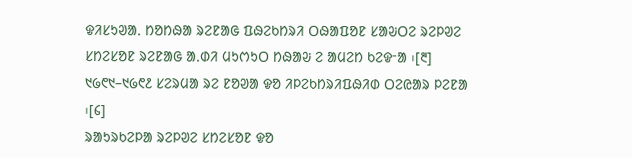ᱫᱤᱥᱩᱣᱟᱹ ᱴᱚᱴᱷᱟ ᱨᱮᱱᱟᱜ ᱯᱷᱮᱠᱴᱨᱤ ᱛᱷᱟᱯᱚᱱ ᱥᱟᱶᱛᱮ ᱨᱮᱞᱣᱮ ᱥᱴᱮᱥᱚᱱ ᱨᱮᱱᱟᱜ ᱟᱹᱰᱤ ᱢᱩᱬᱩᱛ ᱴᱷᱟᱶ ᱮ ᱟᱢᱮᱴ ᱠᱮᱫᱼᱟ ᱾[᱓] ᱑᱙᱖᱑–᱑᱙᱖᱒ ᱥᱮᱨᱢᱟ ᱨᱮ ᱱᱚᱣᱟ ᱫᱚ ᱤᱞᱮᱠᱴᱨᱤᱯᱷᱤᱰ ᱛᱮᱭᱟᱨ ᱞᱮᱱᱟ ᱾[᱔]
ᱨᱟᱩᱨᱠᱮᱞᱟ ᱨᱮᱞᱣᱮ ᱥᱴᱮᱥᱚᱱ ᱫᱚ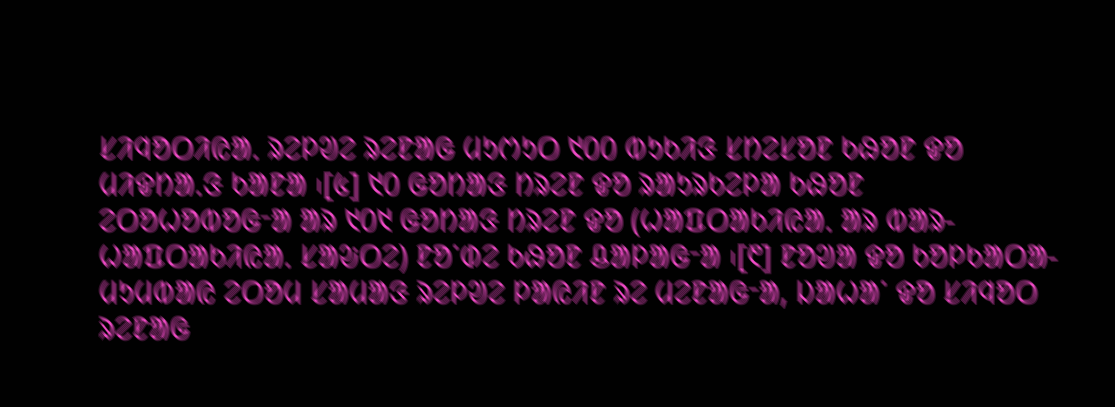ᱥᱤᱧᱚᱛᱤᱭᱟᱹ ᱨᱮᱞᱣᱮ ᱨᱮᱱᱟᱜ ᱢᱩᱬᱩᱛ ᱑᱐᱐ ᱵᱩᱠᱤᱝ ᱥᱴᱮᱥᱚᱱ ᱠᱷᱚᱱ ᱫᱚ ᱢᱤᱫᱴᱟᱹᱝ ᱠᱟᱱᱟ ᱾[᱕] ᱑᱐ ᱜᱚᱴᱟᱝ ᱴᱨᱮᱱ ᱫᱚ ᱨᱟᱩᱨᱠᱮᱞᱟ ᱠᱷᱚᱱ ᱮᱛᱚᱦᱚᱵᱚᱜᱼᱟ ᱟᱨ ᱑᱐᱑ ᱜᱚᱴᱟᱝ ᱴᱨᱮᱱ ᱫᱚ (ᱦᱟᱯᱛᱟᱠᱤᱭᱟᱹ ᱟᱨ ᱵᱟᱨ-ᱦᱟᱯᱛᱟᱠᱤᱭᱟᱹ ᱥᱟᱶᱛᱮ) ᱱᱚᱸᱰᱮ ᱠᱷᱚᱱ ᱪᱟᱞᱟᱜᱼᱟ ᱾[᱖] ᱱᱚᱣᱟ ᱫᱚ ᱠᱚᱞᱠᱟᱛᱟ-ᱢᱩᱢᱵᱟᱭ ᱮᱛᱚᱢ ᱥᱟᱢᱟᱝ ᱨᱮᱞᱣᱮ ᱞᱟᱭᱤᱱ ᱨᱮ ᱢᱮᱱᱟᱜᱼᱟ, ᱡᱟᱦᱟᱸ ᱫᱚ ᱥᱤᱧᱚᱛ ᱨᱮᱱᱟᱜ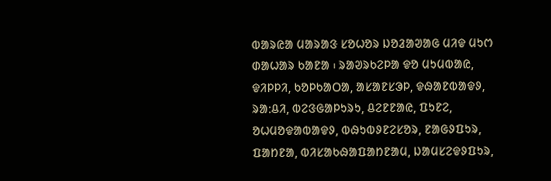ᱵᱟᱨᱭᱟ ᱢᱟᱨᱟᱝ ᱥᱚᱦᱚᱨ ᱡᱚᱲᱟᱣᱟᱜ ᱢᱤᱫ ᱢᱩᱬ ᱰᱟᱦᱟᱨ ᱠᱟᱱᱟ ᱾ ᱨᱟᱣᱨᱠᱮᱞᱟ ᱫᱚ ᱢᱩᱢᱵᱟᱭ, ᱫᱤᱞᱞᱤ, ᱠᱚᱞᱠᱟᱛᱟ, ᱟᱥᱟᱱᱥᱳᱞ, ᱫᱷᱟᱱᱵᱟᱫᱽ, ᱨᱟᱺᱪᱤ, ᱵᱮᱝᱜᱟᱞᱩᱨᱩ, ᱪᱮᱱᱱᱟᱭ, ᱯᱩᱱᱮ, ᱚᱦᱢᱚᱫᱟᱵᱟᱫᱽ, ᱵᱷᱩᱵᱽᱱᱮᱥᱚᱨ, ᱱᱟᱜᱽᱯᱩᱨ, ᱯᱟᱴᱱᱟ, ᱵᱤᱥᱟᱠᱷᱟᱯᱟᱴᱱᱟᱢ, ᱡᱟᱢᱥᱮᱫᱽᱯᱩᱨ,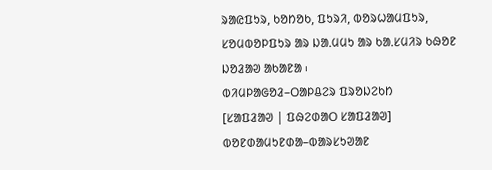ᱨᱟᱭᱯᱩᱨ, ᱠᱚᱴᱚᱠ, ᱯᱩᱨᱤ, ᱵᱚᱨᱦᱟᱢᱯᱩᱨ, ᱥᱚᱢᱵᱚᱞᱯᱩᱨ ᱟᱨ ᱡᱟᱹᱢᱢᱩ ᱟᱨ ᱠᱟᱹᱥᱢᱤᱨ ᱠᱷᱚᱱ ᱡᱚᱲᱟᱣ ᱟᱠᱟᱱᱟ ᱾
ᱵᱤᱢᱞᱟᱜᱚᱲ–ᱛᱟᱞᱪᱮᱨ ᱯᱨᱚᱡᱮᱠᱴ
[ᱥᱟᱯᱲᱟᱣ | ᱯᱷᱮᱰᱟᱛ ᱥᱟᱯᱲᱟᱣ]
ᱵᱚᱱᱰᱟᱢᱩᱱᱰᱟ–ᱵᱟᱨᱥᱩᱣᱟᱱ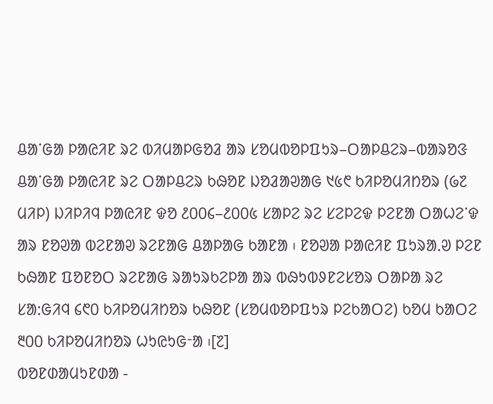ᱪᱟᱸᱜᱟ ᱞᱟᱭᱤᱱ ᱨᱮ ᱵᱤᱢᱟᱞᱜᱚᱲ ᱟᱨ ᱥᱚᱢᱵᱚᱞᱯᱩᱨ–ᱛᱟᱞᱪᱮᱨ–ᱵᱟᱨᱚᱝ ᱪᱟᱸᱜᱟ ᱞᱟᱭᱤᱱ ᱨᱮ ᱛᱟᱞᱪᱮᱨ ᱠᱷᱚᱱ ᱡᱚᱲᱟᱣᱟᱜ ᱑᱕᱖ ᱠᱤᱞᱚᱢᱤᱴᱚᱨ (᱙᱗ ᱢᱤᱞ) ᱡᱤᱞᱤᱧ ᱞᱟᱭᱤᱱ ᱫᱚ ᱒᱐᱐᱔–᱒᱐᱐᱕ ᱥᱟᱞᱮ ᱨᱮ ᱥᱮᱞᱮᱫ ᱞᱮᱱᱟ ᱛᱟᱦᱮᱸᱫ ᱟᱨ ᱱᱚᱣᱟ ᱵᱮᱱᱟᱣ ᱨᱮᱱᱟᱜ ᱪᱟᱞᱟᱜ ᱠᱟᱱᱟ ᱾ ᱱᱚᱣᱟ ᱞᱟᱭᱤᱱ ᱯᱩᱨᱟᱹᱣ ᱞᱮᱱ ᱠᱷᱟᱱ ᱯᱚᱱᱚᱛ ᱨᱮᱱᱟᱜ ᱨᱟᱩᱨᱠᱮᱞᱟ ᱟᱨ ᱵᱷᱩᱵᱽᱱᱮᱥᱚᱨ ᱛᱟᱞᱟ ᱨᱮ ᱥᱟᱺᱜᱤᱧ ᱔᱖᱐ ᱠᱤᱞᱚᱢᱤᱴᱚᱨ ᱠᱷᱚᱱ (ᱥᱚᱢᱵᱚᱞᱯᱩᱨ ᱞᱮᱠᱟᱛᱮ) ᱠᱚᱢ ᱠᱟᱛᱮ ᱓᱐᱐ ᱠᱤᱞᱚᱢᱤᱴᱚᱨ ᱦᱩᱭᱩᱜᱼᱟ ᱾[᱗]
ᱵᱚᱱᱰᱟᱢᱩᱱᱰᱟ -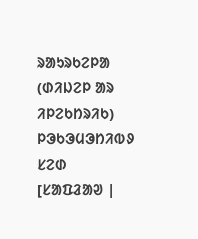ᱨᱟᱩᱨᱠᱮᱞᱟ (ᱰᱤᱡᱮᱞ ᱟᱨ ᱤᱞᱮᱠᱴᱨᱤᱠ) ᱞᱳᱠᱳᱢᱳᱴᱤᱵᱽ ᱥᱮᱰ
[ᱥᱟᱯᱲᱟᱣ |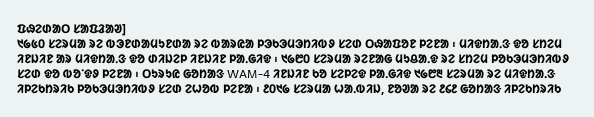ᱯᱷᱮᱰᱟᱛ ᱥᱟᱯᱲᱟᱣ]
᱑᱙᱕᱐ ᱥᱮᱨᱢᱟ ᱨᱮ ᱵᱳᱱᱰᱟᱢᱩᱱᱰᱟ ᱨᱮ ᱵᱟᱨᱭᱟ ᱞᱳᱠᱳᱢᱳᱴᱤᱵᱽ ᱥᱮᱰ ᱛᱷᱟᱯᱚᱱ ᱞᱮᱱᱟ ᱾ ᱢᱤᱫᱴᱟᱹᱝ ᱫᱚ ᱥᱴᱮᱢ ᱤᱱᱡᱤᱱ ᱟᱨ ᱢᱤᱫᱴᱟᱹᱝ ᱫᱚ ᱰᱤᱡᱮᱞ ᱤᱱᱡᱤᱱ ᱞᱟᱹᱜᱤᱫ ᱾ ᱑᱙᱘᱐ ᱥᱮᱨᱢᱟ ᱨᱮᱱᱟᱜ ᱢᱩᱪᱟᱹᱫ ᱨᱮ ᱥᱴᱮᱢ ᱞᱚᱠᱳᱢᱳᱴᱤᱵᱽ ᱥᱮᱰ ᱫᱚ ᱵᱚᱸᱫᱽ ᱞᱮᱱᱟ ᱾ ᱛᱩᱨᱩᱭ ᱜᱚᱴᱟᱝ WAM-4 ᱤᱱᱡᱤᱱ ᱠᱚ ᱥᱮᱞᱮᱫ ᱞᱟᱹᱜᱤᱫ ᱑᱙᱘᱓ ᱥᱮᱨᱢᱟ ᱨᱮ ᱢᱤᱫᱴᱟᱹᱝ ᱤᱞᱮᱠᱴᱨᱤᱠ ᱞᱚᱠᱳᱢᱳᱴᱤᱵᱽ ᱥᱮᱰ ᱮᱦᱚᱵ ᱞᱮᱱᱟ ᱾ ᱒᱐᱑᱙ ᱥᱮᱨᱢᱟ ᱦᱟᱹᱵᱤᱡ, ᱱᱚᱣᱟ ᱨᱮ ᱒᱔᱒ ᱜᱚᱴᱟᱝ ᱤᱞᱮᱠᱴᱨᱤᱠ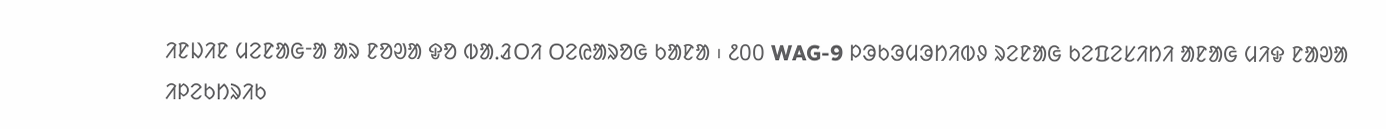ᱤᱱᱡᱤᱱ ᱢᱮᱱᱟᱜᱼᱟ ᱟᱨ ᱱᱚᱣᱟ ᱫᱚ ᱵᱟᱹᱲᱛᱤ ᱛᱮᱭᱟᱨᱚᱜ ᱠᱟᱱᱟ ᱾ ᱒᱐᱐ WAG-9 ᱞᱳᱠᱳᱢᱳᱴᱤᱵᱽ ᱨᱮᱱᱟᱜ ᱠᱮᱯᱮᱥᱤᱴᱤ ᱟᱱᱟᱜ ᱢᱤᱫ ᱱᱟᱣᱟ ᱤᱞᱮᱠᱴᱨᱤᱠ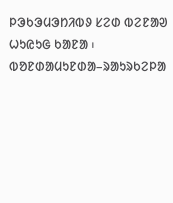ᱞᱳᱠᱳᱢᱳᱴᱤᱵᱽ ᱥᱮᱰ ᱵᱮᱱᱟᱣ ᱦᱩᱭᱩᱜ ᱠᱟᱱᱟ ᱾
ᱵᱚᱱᱰᱟᱢᱩᱱᱰᱟ–ᱨᱟᱩᱨᱠᱮᱞᱟ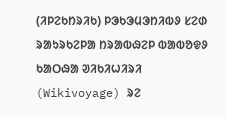(ᱤᱞᱮᱠᱴᱨᱤᱠ) ᱞᱳᱠᱳᱢᱳᱴᱤᱵᱽ ᱥᱮᱰ
ᱨᱟᱩᱨᱠᱮᱞᱟ ᱴᱨᱟᱵᱷᱮᱞ ᱵᱟᱵᱚᱫᱽ ᱠᱟᱛᱷᱟ ᱣᱤᱠᱤᱦᱤᱨᱤ (Wikivoyage) ᱨᱮ